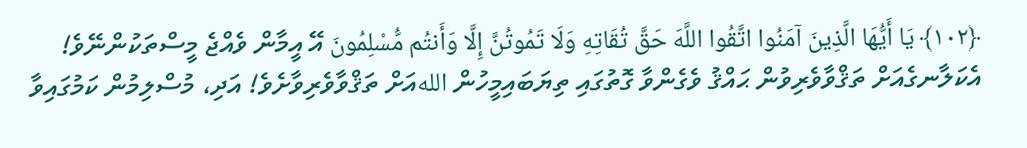﴿١٠٢﴾ يَا أَيُّهَا الَّذِينَ آمَنُوا اتَّقُوا اللَّهَ حَقَّ تُقَاتِهِ وَلَا تَمُوتُنَّ إِلَّا وَأَنتُم مُّسْلِمُونَ އޭ އީމާން ވެއްޖެ މީސްތަކުންނޭވެ! އެކަލާނގެއަށް ތަޤްވާވެރިވުން ޙައްޤު ވެގެންވާ ގޮތުގައި ތިޔަބައިމީހުން اللهއަށް ތަޤްވާވެރިވާށެވެ! އަދި، މުސްލިމުން ކަމުގައިވާ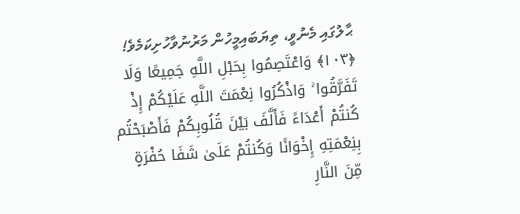ޙާލުގައި މެނުވީ، ތިޔަބައިމީހުން މަރުނުވާހުށިކަމެވެ!
﴿١٠٣﴾ وَاعْتَصِمُوا بِحَبْلِ اللَّهِ جَمِيعًا وَلَا تَفَرَّقُوا ۚ وَاذْكُرُوا نِعْمَتَ اللَّهِ عَلَيْكُمْ إِذْ كُنتُمْ أَعْدَاءً فَأَلَّفَ بَيْنَ قُلُوبِكُمْ فَأَصْبَحْتُم بِنِعْمَتِهِ إِخْوَانًا وَكُنتُمْ عَلَىٰ شَفَا حُفْرَةٍ مِّنَ النَّارِ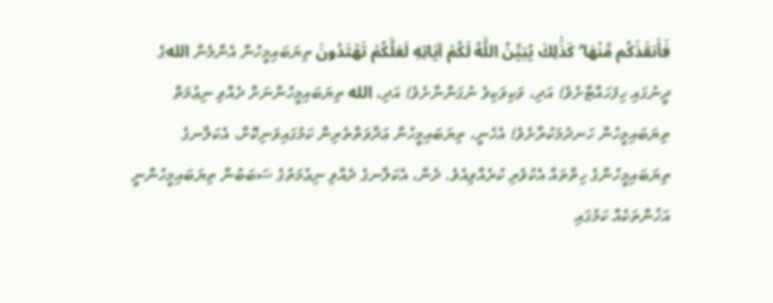فَأَنقَذَكُم مِّنْهَا ۗ كَذَٰلِكَ يُبَيِّنُ اللَّهُ لَكُمْ آيَاتِهِ لَعَلَّكُمْ تَهْتَدُونَ ތިޔަބައިމީހުން އެންމެން اللهގެ ދީނުގައި ހިފަހައްޓާށެވެ! އަދި، ވަކިވަކިވެ ނުގަންނާށެވެ! އަދި، الله ތިޔަބައިމީހުންނަށް ދެއްވި ނިޢުމަތް ތިޔަބައިމީހުން ހަނދުމަކުރާށެވެ! އެހެނީ، ތިޔަބައިމީހުން ޢަދާވަތްތެރިން ކަމުގައިވަނިކޮށް، އެކަލާނގެ ތިޔަބައިމީހުންގެ ހިތްތައް އެކުވެރި ކުރެއްވިއެވެ. ދެން، އެކަލާނގެ ދެއްވި ނިޢުމަތުގެ ސަބަބުން ތިޔަބައިމީހުންނީ އަޚުންތަކެއް ކަމުގައި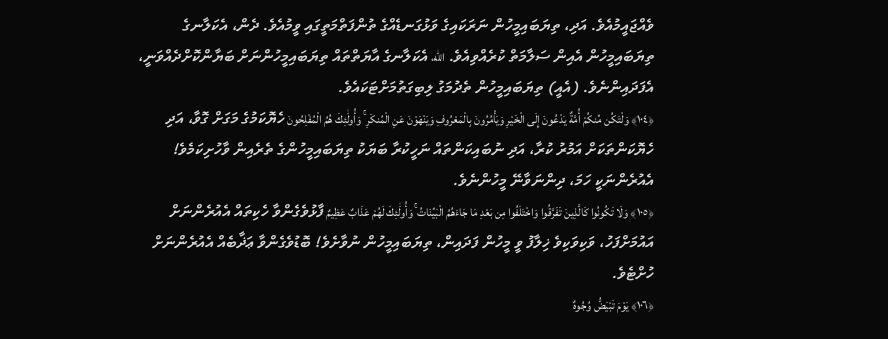ވެއްޖައީމުއެވެ. އަދި، ތިޔަބައިމީހުން ނަރަކައިގެ ވަޅުގަނޑެއްގެ ތުންފަތްމަތީގައި ވީމުއެވެ. ދެން، އެކަލާނގެ ތިޔަބައިމީހުން އެއިން ސަލާމަތް ކުރެއްވިއެވެ. الله، އެކަލާނގެ އާޔަތްތައް ތިޔަބައިމީހުންނަށް ބަޔާންކޮށްދެއްވަނީ، އެފަދައިންނެވެ. (އެއީ) ތިޔަބައިމީހުން ތެދުމަގު ލިބިގަތުމަށްޓަކައެވެ.
﴿١٠٤﴾ وَلْتَكُن مِّنكُمْ أُمَّةٌ يَدْعُونَ إِلَى الْخَيْرِ وَيَأْمُرُونَ بِالْمَعْرُوفِ وَيَنْهَوْنَ عَنِ الْمُنكَرِ ۚ وَأُولَٰئِكَ هُمُ الْمُفْلِحُونَ ހެޔޮކަމުގެ މަގަށް ގޮވާ، އަދި ހެޔޮކަންތަކަށް އަމުރު ކުރާ، އަދި ނުބައިކަންތައް ނަހީކުރާ ބަޔަކު ތިޔަބައިމީހުންގެ ތެރެއިން ވާހުށިކަމެވެ! އެއުރެންނަކީ ހަމަ، ދިންނަވާނޭ މީހުންނެވެ.
﴿١٠٥﴾ وَلَا تَكُونُوا كَالَّذِينَ تَفَرَّقُوا وَاخْتَلَفُوا مِن بَعْدِ مَا جَاءَهُمُ الْبَيِّنَاتُ ۚ وَأُولَٰئِكَ لَهُمْ عَذَابٌ عَظِيمٌ ފާޅުވެގެންވާ ހެކިތައް އެއުރެންނަށް އައުމަށްފަހު، ވަކިވަކިވެ ޚިލާފު ވީ މީހުން ފަދައިން، ތިޔަބައިމީހުން ނުވާށެވެ! ބޮޑުވެގެންވާ ޢަޛާބެއް އެއުރެންނަށް ހުށްޓެވެ.
﴿١٠٦﴾ يَوْمَ تَبْيَضُّ وُجُوهٌ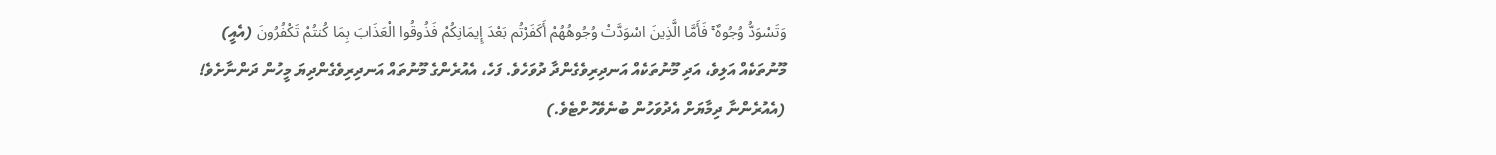وَتَسْوَدُّ وُجُوهٌ ۚ فَأَمَّا الَّذِينَ اسْوَدَّتْ وُجُوهُهُمْ أَكَفَرْتُم بَعْدَ إِيمَانِكُمْ فَذُوقُوا الْعَذَابَ بِمَا كُنتُمْ تَكْفُرُونَ (އެއީ) މޫނުތަކެއް އަލިވެ، އަދި މޫނުތަކެއް އަނދިރިވެގެންދާ ދުވަހެވެ. ފަހެ، އެއުރެންގެ މޫނުތައް އަނދިރިވެގެންދިޔަ މީހުން ދަންނާށެވެ! (އެއުރެންނާ ދިމާޔަށް އެދުވަހުން ބުނެވޭހުށްޓެވެ.)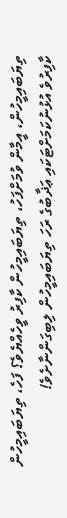ތިޔަބައިމީހުން، އީމާން ވުމަށްފަހު، ތިޔަބައިމީހުން ކާފިރު ވީހެއްޔެވެ؟ ފަހެ، ތިޔަބައިމީހުން ކާފިރުވެ އުޅުނުކަމަށްޓަކައި ޢަޛާބުގެ ރަހަ ތިޔަބައިމީހުން ލިބިގަންނާށެވެ!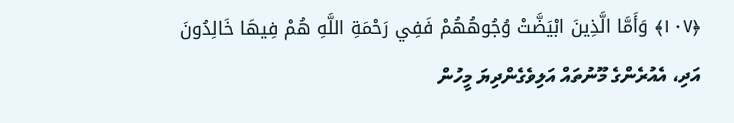﴿١٠٧﴾ وَأَمَّا الَّذِينَ ابْيَضَّتْ وُجُوهُهُمْ فَفِي رَحْمَةِ اللَّهِ هُمْ فِيهَا خَالِدُونَ އަދި، އެއުރެންގެ މޫނުތައް އަލިވެގެންދިޔަ މީހުން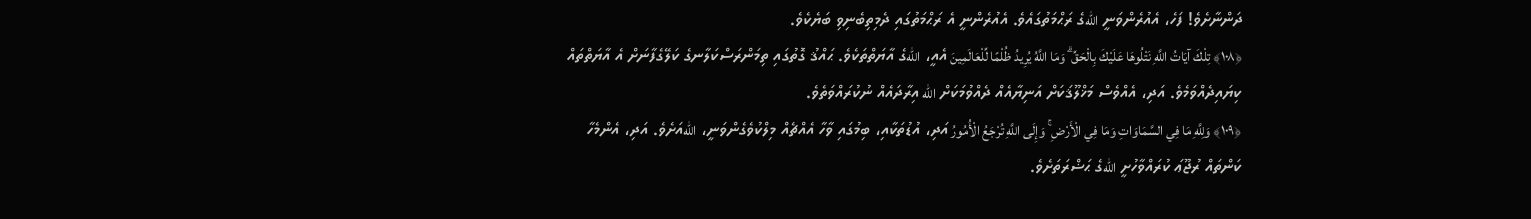ދަންނާށެވެ! ފަހެ، އެއުރެންވަނީ اللهގެ ރަޙްމަތުގައެވެ. އެއުރެންނީ އެ ރަޙްމަތުގައި ދެމިތިބެނިވި ބަޔެކެވެ.
﴿١٠٨﴾ تِلْكَ آيَاتُ اللَّهِ نَتْلُوهَا عَلَيْكَ بِالْحَقِّ ۗ وَمَا اللَّهُ يُرِيدُ ظُلْمًا لِّلْعَالَمِينَ އެއީ، اللهގެ އާޔަތްތަކެވެ. ޙައްޤު ގޮތުގައި ތިމަންރަސްކަލާނގެ ކަލޭގެފާނަށް އެ އާޔަތްތައް ކިޔައިދެއްވަމެވެ. އަދި، އެއްވެސް މަޚްލޫޤަކަށް އަނިޔާއެއް ދެއްވުމަކަށް الله އިރާދައެއް ނުކުރައްވަތެވެ.
﴿١٠٩﴾ وَلِلَّهِ مَا فِي السَّمَاوَاتِ وَمَا فِي الْأَرْضِ ۚ وَإِلَى اللَّهِ تُرْجَعُ الْأُمُورُ އަދި، އުޑުތަކާއި، ބިމުގައި ވާހާ އެއްޗެއް މިލްކުވެގެންވަނީ، اللهއަށެވެ. އަދި، އެންމެހާ ކަންތައް ރުޖޫޢަ ކުރައްވާހުށީ اللهގެ ޙަޟްރަތަށެވެ.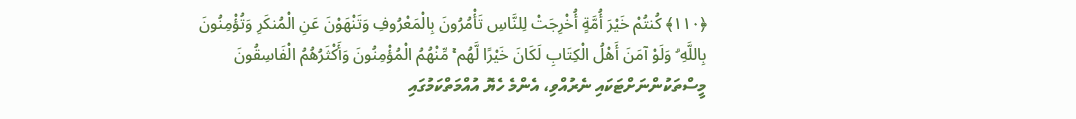﴿١١٠﴾ كُنتُمْ خَيْرَ أُمَّةٍ أُخْرِجَتْ لِلنَّاسِ تَأْمُرُونَ بِالْمَعْرُوفِ وَتَنْهَوْنَ عَنِ الْمُنكَرِ وَتُؤْمِنُونَ بِاللَّهِ ۗ وَلَوْ آمَنَ أَهْلُ الْكِتَابِ لَكَانَ خَيْرًا لَّهُم ۚ مِّنْهُمُ الْمُؤْمِنُونَ وَأَكْثَرُهُمُ الْفَاسِقُونَ މީސްތަކުންނަށްޓަކައި ނެރުއްވި، އެންމެ ހެޔޮ އުއްމަތްކަމުގައި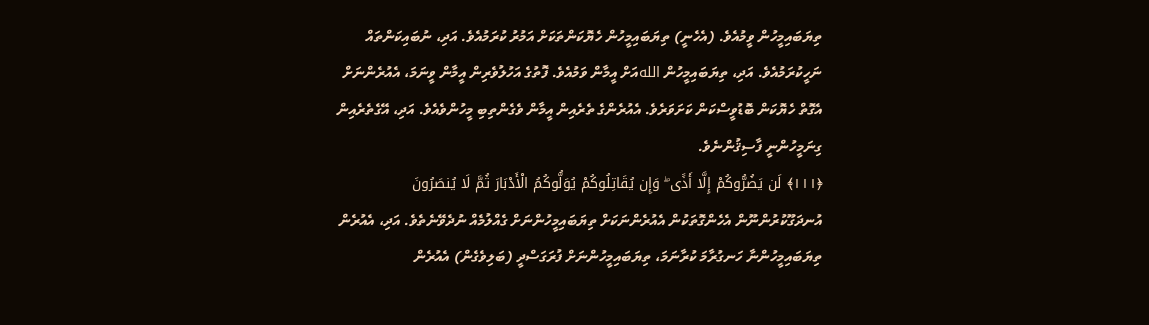ތިޔަބައިމީހުން ވީމުއެވެ. (އެހެނީ) ތިޔަބައިމީހުން ހެޔޮކަންތަކަށް އަމުރު ކުރަމުއެވެ. އަދި، ނުބައިކަންތައް ނަހީކުރަމުއެވެ. އަދި، ތިޔަބައިމީހުން اللهއަށް އީމާން ވަމުއެވެ. ފޮތުގެ އަހުލުވެރިން އީމާން ވީނަމަ، އެއުރެންނަށް އެގޮތް ހެޔޮކަން ބޮޑުވީސްކަން ކަށަވަރެވެ. އެއުރެންގެ ތެރެއިން އީމާން ވެގެންތިބި މީހުންވެއެވެ. އަދި، އޭގެތެރެއިން ގިނަމީހުންނީ ފާސިޤުންނެވެ.
﴿١١١﴾ لَن يَضُرُّوكُمْ إِلَّا أَذًى ۖ وَإِن يُقَاتِلُوكُمْ يُوَلُّوكُمُ الْأَدْبَارَ ثُمَّ لَا يُنصَرُونَ އުނދަގޫކުރުންނޫން އެހެންގޮތަކުން އެއުރެންނަކަށް ތިޔަބައިމީހުންނަށް ގެއްލުމެއް ނުދެވޭނެތެވެ. އަދި، އެއުރެން ތިޔަބައިމީހުންނާ ހަނގުރާމަ ކުރާނަމަ، ތިޔަބައިމީހުންނަށް ފުރަގަސްދީ (ބަލިވެގެން) އެއުރެން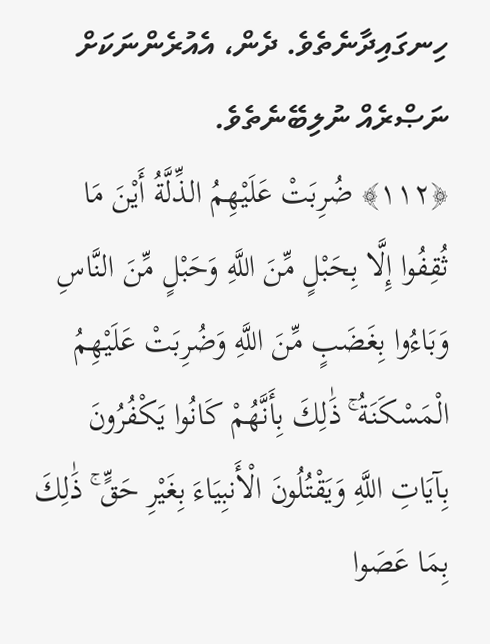ހިނގައިދާނެތެވެ. ދެން، އެއުރެންނަކަށް ނަޞްރެއް ނުލިބޭނެތެވެ.
﴿١١٢﴾ ضُرِبَتْ عَلَيْهِمُ الذِّلَّةُ أَيْنَ مَا ثُقِفُوا إِلَّا بِحَبْلٍ مِّنَ اللَّهِ وَحَبْلٍ مِّنَ النَّاسِ وَبَاءُوا بِغَضَبٍ مِّنَ اللَّهِ وَضُرِبَتْ عَلَيْهِمُ الْمَسْكَنَةُ ۚ ذَٰلِكَ بِأَنَّهُمْ كَانُوا يَكْفُرُونَ بِآيَاتِ اللَّهِ وَيَقْتُلُونَ الْأَنبِيَاءَ بِغَيْرِ حَقٍّ ۚ ذَٰلِكَ بِمَا عَصَوا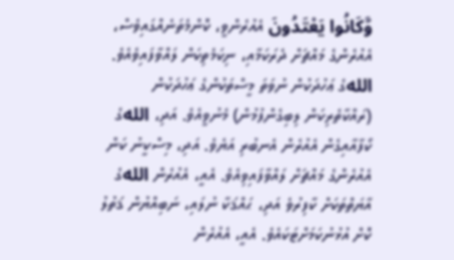وَّكَانُوا يَعْتَدُونَ އެއުރެންވީ، ކޮންމެތަނެއްގައިވެސް، އެއުރެންގެ މައްޗަށް ދެރަކަމާއި، ނިކަމެތިކަން ލައްވާފައިވެއެވެ. اللهގެ ޢަހުދަކުން ނުވަތަ މީސްތަކުންގެ ޢަހުދަކުން (ރައްކާތެރިކަން ލިބިގެންފުމުން) މެނުވީއެވެ. އަދި، اللهގެ ކޯފާއާއިގެން އެއުރެން އެނބުރި އަޔެވެ. އަދި، މިސްކީނު ކަން އެއުރެންގެ މައްޗަށް ލައްވާފައިވިއެވެ. އެއީ، އެއުރެން اللهގެ އާޔަތްތަކަށް ކާފިރުވެ އަދި، ޙައްޤަކާ ނުލައި، ނަބިއްޔުން ޤަތުލު ކޮށް އުޅުނުކަމަށްޓަކައެވެ. އެއީ، އެއުރެން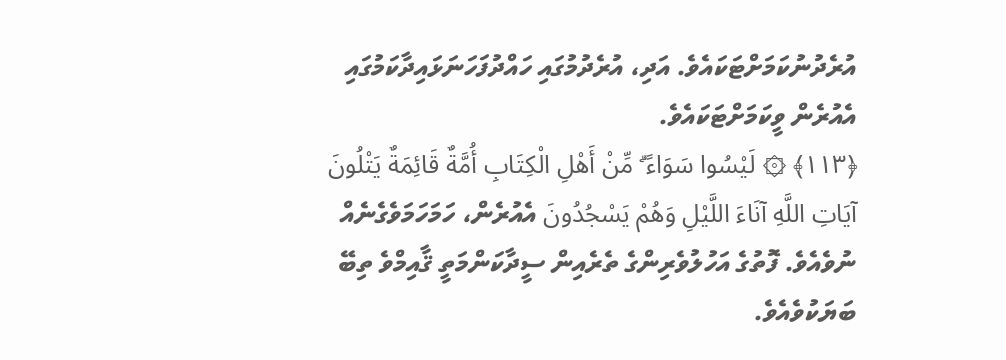އުރެދުނުކަމަށްޓަކައެވެ. އަދި، އުރެދުމުގައި ހައްދުފަހަނަޅައިދާކަމުގައި އެއުރެން ވީކަމަށްޓަކައެވެ.
﴿١١٣﴾ ۞ لَيْسُوا سَوَاءً ۗ مِّنْ أَهْلِ الْكِتَابِ أُمَّةٌ قَائِمَةٌ يَتْلُونَ آيَاتِ اللَّهِ آنَاءَ اللَّيْلِ وَهُمْ يَسْجُدُونَ އެއުރެން، ހަމަހަމަވެގެނެއް ނުވެއެވެ. ފޮތުގެ އަހުލުވެރިންގެ ތެރެއިން ސީދާކަންމަތީ ޤާއިމްވެ ތިބޭ ބަޔަކުވެއެވެ.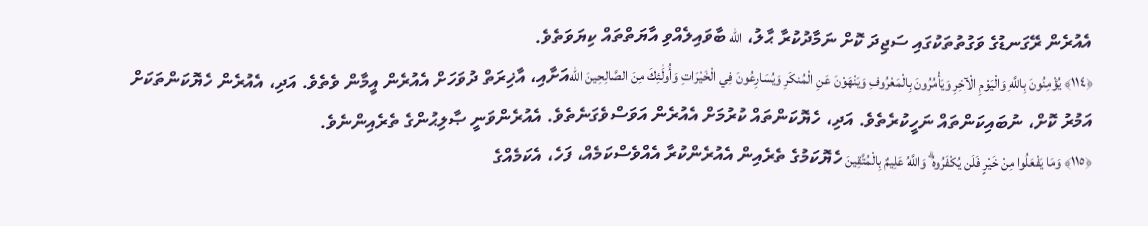އެއުރެން ރޭގަނޑުގެ ވަގުތުތަކުގައި ސަޖިދަ ކޮށް ނަމާދުކުރާ ޙާލު، الله ބާވައިލެއްވި އާޔަތްތައް ކިޔަވަތެވެ.
﴿١١٤﴾ يُؤْمِنُونَ بِاللَّهِ وَالْيَوْمِ الْآخِرِ وَيَأْمُرُونَ بِالْمَعْرُوفِ وَيَنْهَوْنَ عَنِ الْمُنكَرِ وَيُسَارِعُونَ فِي الْخَيْرَاتِ وَأُولَٰئِكَ مِنَ الصَّالِحِينَ اللهއަށާއި، އާޚިރަތް ދުވަހަށް އެއުރެން އީމާން ވެތެވެ. އަދި، އެއުރެން ހެޔޮކަންތަކަށް އަމުރު ކޮށް، ނުބައިކަންތައް ނަހީކުރެތެވެ. އަދި، ހެޔޮކަންތައް ކުރުމަށް އެއުރެން އަވަސްވެގަނެތެވެ. އެއުރެންވަނީ ޞާލިޙުންގެ ތެރެއިންނެވެ.
﴿١١٥﴾ وَمَا يَفْعَلُوا مِنْ خَيْرٍ فَلَن يُكْفَرُوهُ ۗ وَاللَّهُ عَلِيمٌ بِالْمُتَّقِينَ ހެޔޮކަމުގެ ތެރެއިން އެއުރެންކުރާ އެއްވެސްކަމެއް، ފަހެ، އެކަމެއްގެ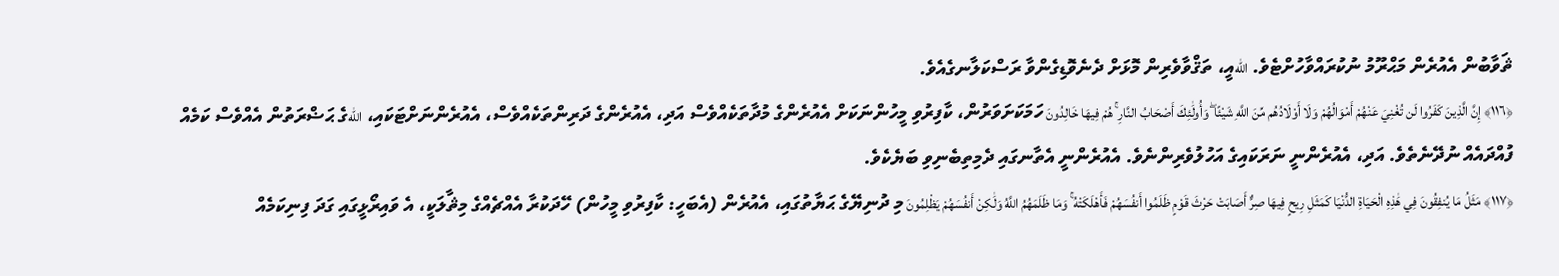ޘަވާބުން އެއުރެން މަޙްރޫމު ނުކުރައްވާހުށްޓެވެ. اللهއީ، ތަޤްވާވެރިން މޮޅަށް ދެނެވޮޑިގެންވާ ރަސްކަލާނގެއެވެ.
﴿١١٦﴾ إِنَّ الَّذِينَ كَفَرُوا لَن تُغْنِيَ عَنْهُمْ أَمْوَالُهُمْ وَلَا أَوْلَادُهُم مِّنَ اللَّهِ شَيْئًا ۖ وَأُولَٰئِكَ أَصْحَابُ النَّارِ ۚ هُمْ فِيهَا خَالِدُونَ ހަމަކަށަވަރުން، ކާފިރުވި މީހުންނަކަށް އެއުރެންގެ މުދާތަކެއްވެސް އަދި، އެއުރެންގެ ދަރިންތަކެއްވެސް، އެއުރެންނަށްޓަކައި، اللهގެ ޙަޟްރަތުން އެއްވެސް ކަމެއް ފުއްދައެއް ނުދޭނެތެވެ. އަދި، އެއުރެންނީ ނަރަކައިގެ އަހުލުވެރިންނެވެ. އެއުރެންނީ އެތާނގައި ދެމިތިބެނިވި ބަޔެކެވެ.
﴿١١٧﴾ مَثَلُ مَا يُنفِقُونَ فِي هَٰذِهِ الْحَيَاةِ الدُّنْيَا كَمَثَلِ رِيحٍ فِيهَا صِرٌّ أَصَابَتْ حَرْثَ قَوْمٍ ظَلَمُوا أَنفُسَهُمْ فَأَهْلَكَتْهُ ۚ وَمَا ظَلَمَهُمُ اللَّهُ وَلَٰكِنْ أَنفُسَهُمْ يَظْلِمُونَ މި ދުނިޔޭގެ ޙަޔާތުގައި، އެއުރެން (އެބަހީ: ކާފިރުވި މީހުން) ހޭދަކުރާ އެއްޗެއްގެ މިޘާލަކީ، އެ ވައިރޯޅީގައި ގަދަ ފިނިކަމެއް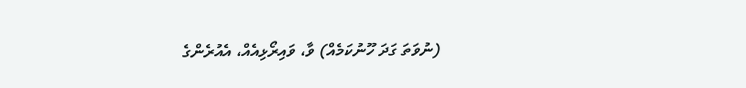(ނުވަތަ ގަދަ ހޫނުކަމެއް) ވާ، ވައިރޯޅިއެއް، އެއުރެންގެ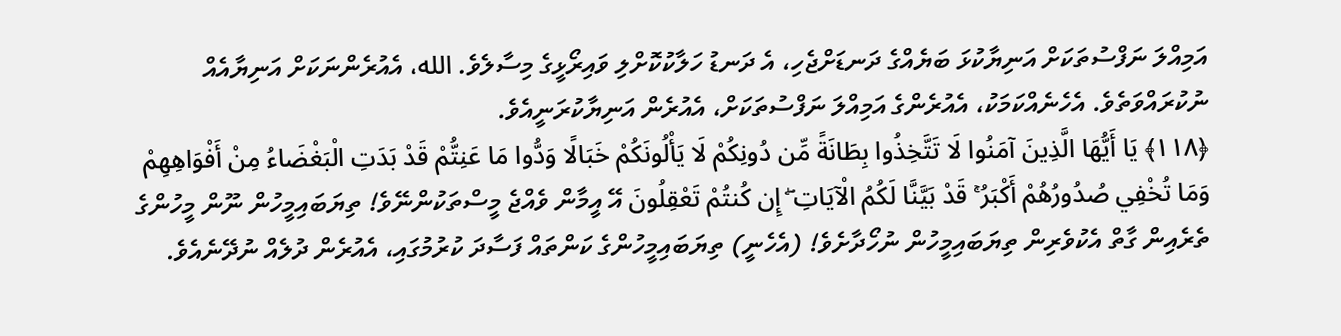އަމިއްލަ ނަފްސުތަކަށް އަނިޔާކުޅަ ބަޔެއްގެ ދަނޑަށްޖެހި، އެ ދަނޑު ހަލާކުކޮށްލި ވައިރޯޅީގެ މިސާލެވެ. الله، އެއުރެންނަކަށް އަނިޔާއެއް ނުކުރައްވަތެވެ. އެހެނެއްކަމަކު، އެއުރެންގެ އަމިއްލަ ނަފްސުތަކަށް، އެއުރެން އަނިޔާކުރަނީއެވެ.
﴿١١٨﴾ يَا أَيُّهَا الَّذِينَ آمَنُوا لَا تَتَّخِذُوا بِطَانَةً مِّن دُونِكُمْ لَا يَأْلُونَكُمْ خَبَالًا وَدُّوا مَا عَنِتُّمْ قَدْ بَدَتِ الْبَغْضَاءُ مِنْ أَفْوَاهِهِمْ وَمَا تُخْفِي صُدُورُهُمْ أَكْبَرُ ۚ قَدْ بَيَّنَّا لَكُمُ الْآيَاتِ ۖ إِن كُنتُمْ تَعْقِلُونَ އޭ އީމާން ވެއްޖެ މީސްތަކުންނޭވެ! ތިޔަބައިމީހުން ނޫން މީހުންގެ ތެރެއިން ގާތް އެކުވެރިން ތިޔަބައިމީހުން ނުހޯދާށެވެ! (އެހެނީ) ތިޔަބައިމީހުންގެ ކަންތައް ފަސާދަ ކުރުމުގައި، އެއުރެން ދުލެއް ނުދޭނެއެވެ.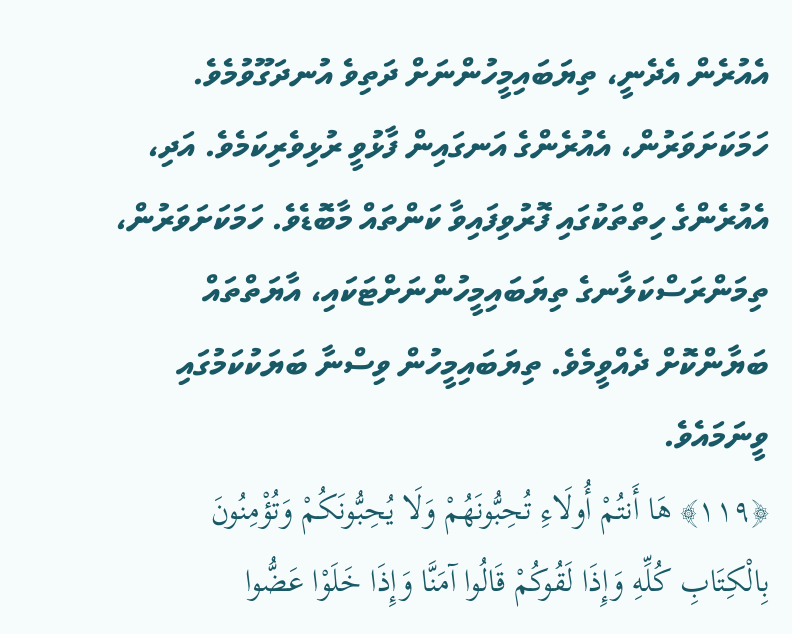އެއުރެން އެދެނީ، ތިޔަބައިމީހުންނަށް ދަތިވެ އުނދަގޫވުމެވެ. ހަމަކަށަވަރުން، އެއުރެންގެ އަނގައިން ފާޅުވީ ރުޅިވެރިކަމެވެ. އަދި، އެއުރެންގެ ހިތްތަކުގައި ފޮރުވިފައިވާ ކަންތައް މާބޮޑެވެ. ހަމަކަށަވަރުން، ތިމަންރަސްކަލާނގެ ތިޔަބައިމީހުންނަށްޓަކައި، އާޔަތްތައް ބަޔާންކޮށް ދެއްވީމެވެ. ތިޔަބައިމީހުން ވިސްނާ ބަޔަކުކަމުގައި ވީނަމައެވެ.
﴿١١٩﴾ هَا أَنتُمْ أُولَاءِ تُحِبُّونَهُمْ وَلَا يُحِبُّونَكُمْ وَتُؤْمِنُونَ بِالْكِتَابِ كُلِّهِ وَإِذَا لَقُوكُمْ قَالُوا آمَنَّا وَإِذَا خَلَوْا عَضُّوا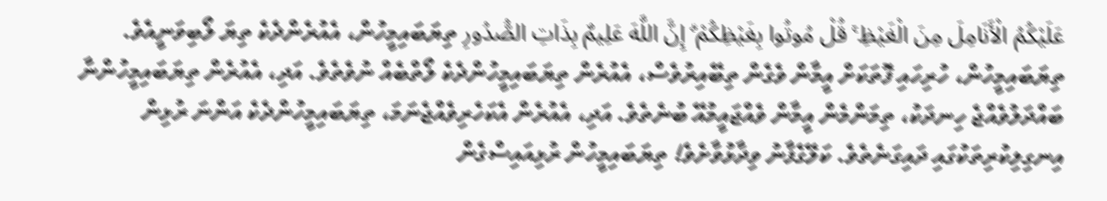عَلَيْكُمُ الْأَنَامِلَ مِنَ الْغَيْظِ ۚ قُلْ مُوتُوا بِغَيْظِكُمْ ۗ إِنَّ اللَّهَ عَلِيمٌ بِذَاتِ الصُّدُورِ ތިޔަބައިމީހުން، އެއުރެންދެކެ ތިޔަ ލޯބިވަނީއެވެ. ތިޔަބައިމީހުން، ހުރިހައި ފޮތަކަށް އީމާން ވެގެން ތިބޭއިރުވެސް، އެއުރެން ތިޔަބައިމީހުންދެކެ ލޯތްބެއް ނުވެތެވެ. އަދި، އެއުރެން ތިޔަބައިމީހުންނާ ބައްދަލުވެއްޖެ ހިނދަކު، ތިމަންމެން އީމާން ވެއްޖައީމުއޭ ބުނެތެވެ. އަދި، އެއުރެން އެކަހެރިވެއްޖެނަމަ، ތިޔަބައިމީހުންދެކެ އަންނަ ރުޅިން އިނގިލިކުރިތަކުގައި ދައިގަނެތެވެ. ކަލޭގެފާނު ވިދާޅުވާށެވެ! ތިޔަބައިމީހުން ރުޅިއައިސްގެން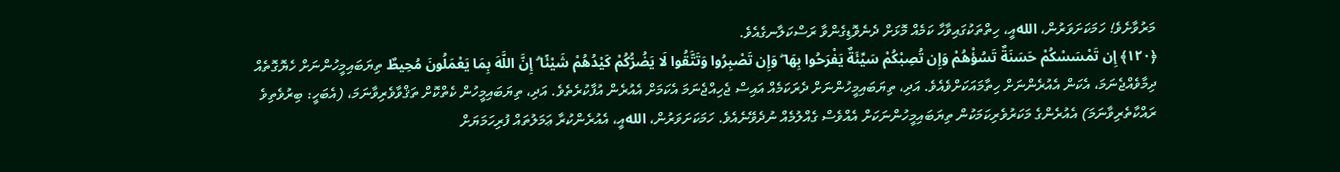މަރުވާށެވެ! ހަމަކަށަވަރުން، اللهއީ، ހިތްތަކުގައިވާހާ ކަމެއް މޮޅަށް ދެނެވޮޑިގެންވާ ރަސްކަލާނގެއެވެ.
﴿١٢٠﴾ إِن تَمْسَسْكُمْ حَسَنَةٌ تَسُؤْهُمْ وَإِن تُصِبْكُمْ سَيِّئَةٌ يَفْرَحُوا بِهَا ۖ وَإِن تَصْبِرُوا وَتَتَّقُوا لَا يَضُرُّكُمْ كَيْدُهُمْ شَيْئًا ۗ إِنَّ اللَّهَ بِمَا يَعْمَلُونَ مُحِيطٌ ތިޔަބައިމީހުންނަށް ހެޔޮގޮތެއް ދިމާވެއްޖެނަމަ، އެކަން އެއުރެންނަށް ހިތާމައަކަށްވެއެވެ. އަދި، ތިޔަބައިމީހުންނަށް ދެރަކަމެއް އައިސް ޖެހިއްޖެނަމަ އެކަމަށް އެއުރެން އުފާކުރެތެވެ. އަދި، ތިޔަބައިމީހުން ކެތްކޮށް ތަޤްވާވެރިވާނަމަ، (އެބަހީ: ބިރުވެތިވެ ރައްކާތެރިވާނަމަ) އެއުރެންގެ މަކަރުވެރިކަމަކުން ތިޔަބައިމީހުންނަކަށް އެއްވެސް ގެއްލުމެއް ނުދެވޭނެއެވެ. ހަމަކަށަވަރުން، اللهއީ، އެއުރެންކުރާ ޢަމަލުތައް ފުރިހަމަޔަށް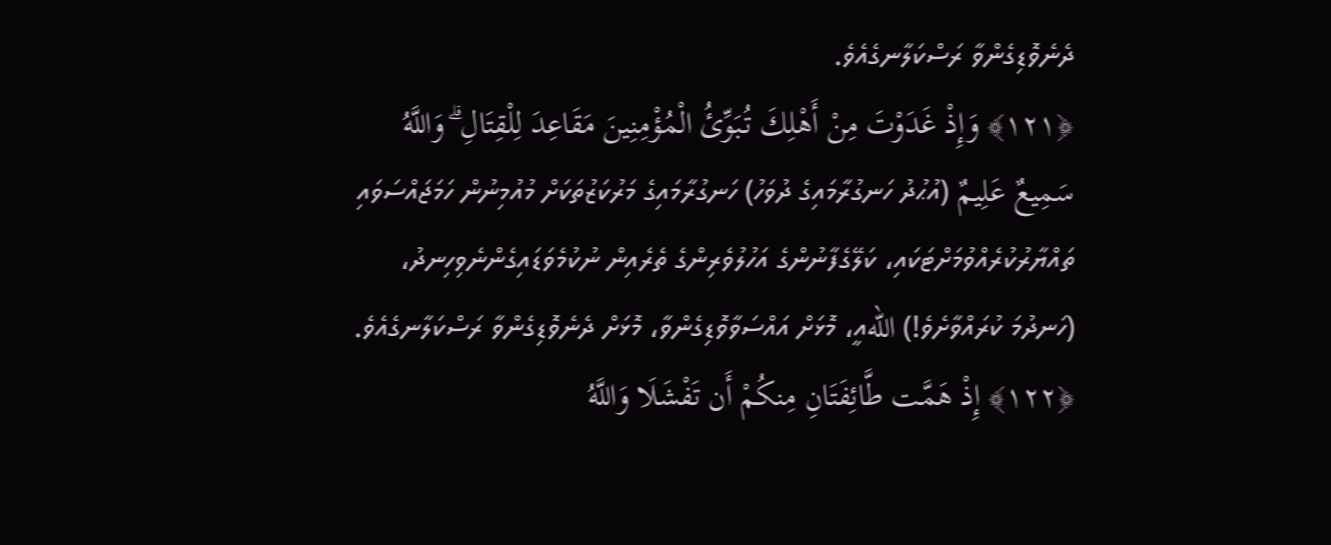ދެނެވޮޑިގެންވާ ރަސްކަލާނގެއެވެ.
﴿١٢١﴾ وَإِذْ غَدَوْتَ مِنْ أَهْلِكَ تُبَوِّئُ الْمُؤْمِنِينَ مَقَاعِدَ لِلْقِتَالِ ۗ وَاللَّهُ سَمِيعٌ عَلِيمٌ (އުޙުދު ހަނގުރާމައިގެ ދުވަހު) ހަނގުރާމައިގެ މަރުކަޒުތަކަށް މުއުމިނުން ހަމަޖައްސަވައި ތައްޔާރުކުރެއްވުމަށްޓަކައި، ކަލޭގެފާނުންގެ އަހުލުވެރިންގެ ތެރެއިން ނުކުމެވަޑައިގެންނެވިހިނދު، (ހަނދުމަ ކުރައްވާށެވެ!) اللهއީ، މޮޅަށް އައްސަވާވޮޑިގެންވާ، މޮޅަށް ދެނެވޮޑިގެންވާ ރަސްކަލާނގެއެވެ.
﴿١٢٢﴾ إِذْ هَمَّت طَّائِفَتَانِ مِنكُمْ أَن تَفْشَلَا وَاللَّهُ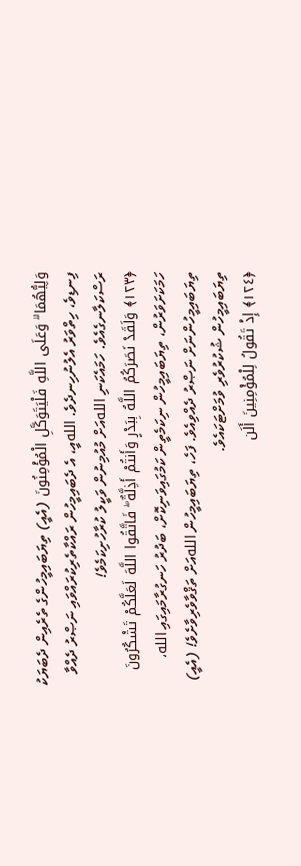وَلِيُّهُمَا ۗ وَعَلَى اللَّهِ فَلْيَتَوَكَّلِ الْمُؤْمِنُونَ (އެއީ) ތިޔަބައިމީހުންގެ ތެރެއިން ދެބަޔަކު ފިނޑިވެ، ހިތްވަރު އެލުނުހިނދެވެ. اللهއީ، އެ ދެބައިމީހުން ރައްކާތެރިކުރައްވައި ނަޞްރު ދެއްވާ ރަސްކަލާނގެއެވެ. ހަމައެކަނި اللهއަށް މުއުމިނުން ވަކީލު ކުރާހުށިކަމެވެ!
﴿١٢٣﴾ وَلَقَدْ نَصَرَكُمُ اللَّهُ بِبَدْرٍ وَأَنتُمْ أَذِلَّةٌ ۖ فَاتَّقُوا اللَّهَ لَعَلَّكُمْ تَشْكُرُونَ ހަމަކަށަވަރުން، ތިޔަބައިމީހުން ނިކަމެތީން ކަމުގައިވަނިކޮށް، ބަދުރު ހަނގުރާމައިގައި الله، ތިޔަބައިމީހުންނަށް ނަޞްރު ދެއްވިއެވެ. ފަހެ، ތިޔަބައިމީހުން اللهއަށް ތަޤްވާވެރިވާށެވެ! (އެއީ) ތިޔަބައިމީހުން ޝުކުރުވެރި ވުމަށްޓަކައެވެ.
﴿١٢٤﴾ إِذْ تَقُولُ لِلْمُؤْمِنِينَ أَلَن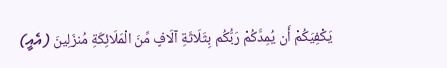يَكْفِيَكُمْ أَن يُمِدَّكُمْ رَبُّكُم بِثَلَاثَةِ آلَافٍ مِّنَ الْمَلَائِكَةِ مُنزَلِينَ (އެއީ)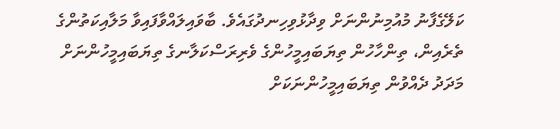ކަލޭގެފާނު މުއުމިނުންނަށް ވިދާޅުވިހިނދުގައެވެ. ބާވައިލައްވާފައިވާ މަލާއިކަތުންގެ ތެރެއިން، ތިންހާހުން ތިޔަބައިމީހުންގެ ވެރިރަސްކަލާނގެ ތިޔަބައިމީހުންނަށް މަދަދު ދެއްވުން ތިޔަބައިމީހުންނަކަށް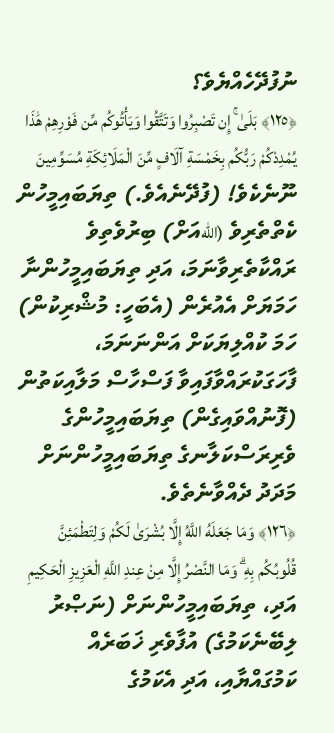ނުފުދޭހެއްޔެވެ؟
﴿١٢٥﴾ بَلَىٰ ۚ إِن تَصْبِرُوا وَتَتَّقُوا وَيَأْتُوكُم مِّن فَوْرِهِمْ هَٰذَا يُمْدِدْكُمْ رَبُّكُم بِخَمْسَةِ آلَافٍ مِّنَ الْمَلَائِكَةِ مُسَوِّمِينَ ނޫނެކެވެ! (ފުދޭނެއެވެ.) ތިޔަބައިމީހުން ކެތްތެރިވެ (اللهއަށް) ބިރުވެތިވެ ރައްކާތެރިވާނަމަ، އަދި ތިޔަބައިމީހުންނާ ހަމަޔަށް އެއުރެން (އެބަހީ: މުޝްރިކުން) ހަމަ ކުއްލިޔަކަށް އަންނަނަމަ، ފާހަގަކުރައްވާފައިވާ ފަސްހާސް މަލާއިކަތުން (ފޮނުއްވައިގެން) ތިޔަބައިމީހުންގެ ވެރިރަސްކަލާނގެ ތިޔަބައިމީހުންނަށް މަދަދު ދެއްވާނެތެވެ.
﴿١٢٦﴾ وَمَا جَعَلَهُ اللَّهُ إِلَّا بُشْرَىٰ لَكُمْ وَلِتَطْمَئِنَّ قُلُوبُكُم بِهِ ۗ وَمَا النَّصْرُ إِلَّا مِنْ عِندِ اللَّهِ الْعَزِيزِ الْحَكِيمِ އަދި، ތިޔަބައިމީހުންނަށް (ނަޞްރު ލިބޭނެކަމުގެ) އުފާވެރި ޚަބަރެއް ކަމުގައްޔާއި، އަދި އެކަމުގެ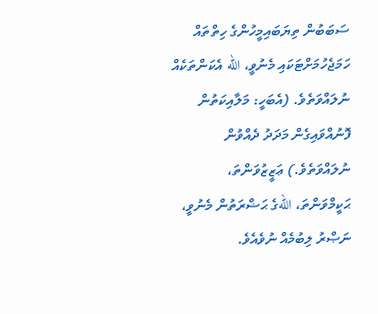ސަބަބުން ތިޔަބައިމީހުންގެ ހިތްތައް ހަމަޖެހުމަށްޓަކައި މެނުވީ، الله އެކަންތަކެއް ނުލައްވަތެވެ. (އެބަހީ: މަލާއިކަތުން ފޮނުއްވައިގެން މަދަދު ދެއްވުން ނުލައްވަތެވެ.) ޢަޒީޒުވަންތަ، ޙަކީމްވަންތަ، اللهގެ ޙަޟްރަތުން މެނުވީ، ނަޞްރު ލިބުމެއް ނުވެއެވެ.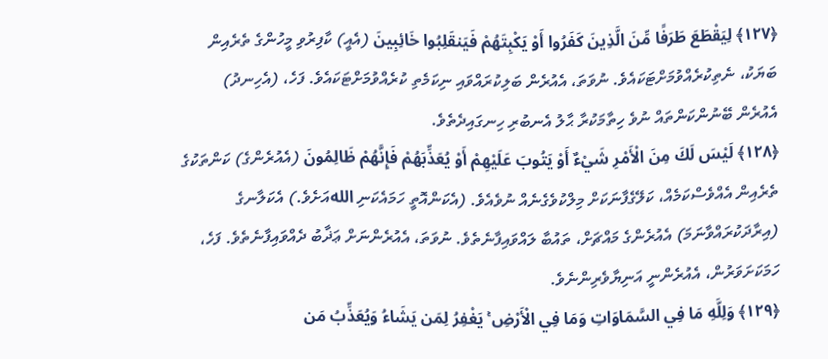﴿١٢٧﴾ لِيَقْطَعَ طَرَفًا مِّنَ الَّذِينَ كَفَرُوا أَوْ يَكْبِتَهُمْ فَيَنقَلِبُوا خَائِبِينَ (އެއީ) ކާފިރުވި މީހުންގެ ތެރެއިން ބަޔަކު، ނެތިކުރެއްވުމަށްޓަކައެވެ. ނުވަތަ، އެއުރެން ބަލިކުރައްވައި ނިކަމެތި ކުރެއްވުމަށްޓަކައެވެ. ފަހެ، (އެހިނދު) އެއުރެން ބޭނުންކަންތައް ނުވެ ހިތާމަކުރާ ޙާލު އެނބުރި ހިނގައިދެތެވެ.
﴿١٢٨﴾ لَيْسَ لَكَ مِنَ الْأَمْرِ شَيْءٌ أَوْ يَتُوبَ عَلَيْهِمْ أَوْ يُعَذِّبَهُمْ فَإِنَّهُمْ ظَالِمُونَ (އެއުރެންގެ) ކަންތަކުގެ ތެރެއިން އެއްވެސްކަމެއް، ކަލޭގެފާނަކަށް މިލްކުވެގެނެއް ނުވެއެވެ. (އެކަންއޮތީ ހަމައެކަނި اللهއަށެވެ.) އެކަލާނގެ (އިރާދަކުރައްވާނަމަ) އެއުރެންގެ މައްޗަށް، ތައުބާ ލައްވައިފާނެތެވެ. ނުވަތަ، އެއުރެންނަށް ޢަޛާބު ދެއްވައިފާނެތެވެ. ފަހެ، ހަމަކަށަވަރުން، އެއުރެންނީ އަނިޔާވެރިންނެވެ.
﴿١٢٩﴾ وَلِلَّهِ مَا فِي السَّمَاوَاتِ وَمَا فِي الْأَرْضِ ۚ يَغْفِرُ لِمَن يَشَاءُ وَيُعَذِّبُ مَن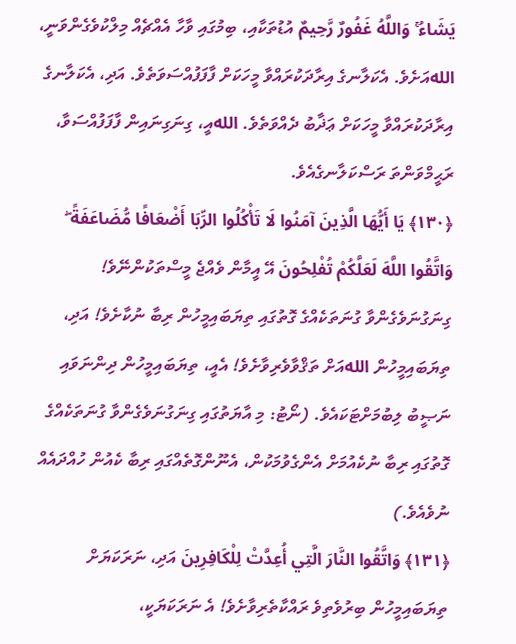يَشَاءُ ۚ وَاللَّهُ غَفُورٌ رَّحِيمٌ އުޑުތަކާއި، ބިމުގައި ވާހާ އެއްޗެއް މިލްކުވެގެންވަނީ، اللهއަށެވެ. އެކަލާނގެ އިރާދަކުރައްވާ މީހަކަށް ފާފަފުއްސަވަތެވެ. އަދި، އެކަލާނގެ އިރާދަކުރައްވާ މީހަކަށް ޢަޛާބު ދެއްވަތެވެ. اللهއީ، ގިނަގިނައިން ފާފަފުއްސަވާ، ރަޙީމްވަންތަ ރަސްކަލާނގެއެވެ.
﴿١٣٠﴾ يَا أَيُّهَا الَّذِينَ آمَنُوا لَا تَأْكُلُوا الرِّبَا أَضْعَافًا مُّضَاعَفَةً ۖ وَاتَّقُوا اللَّهَ لَعَلَّكُمْ تُفْلِحُونَ އޭ އީމާން ވެއްޖެ މީސްތަކުންނޭވެ! ގިނަގުނަވެގެންވާ ގުނަތަކެއްގެ ގޮތުގައި ތިޔަބައިމީހުން ރިބާ ނުކާށެވެ! އަދި، ތިޔަބައިމީހުން اللهއަށް ތަޤްވާވެރިވާށެވެ! އެއީ، ތިޔަބައިމީހުން ދިންނަވައި ނަޞީބު ލިބުމަށްޓަކައެވެ. (ނޯޓު: މި އާޔަތުގައި ގިނަގުނަވެގެންވާ ގުނަތަކެއްގެ ގޮތުގައި ރިބާ ނުކެއުމަށް އެންގެވުމަކުން، އެނޫންގޮތެއްގައި ރިބާ ކެއުން ހުއްދައެއް ނުވެއެވެ.)
﴿١٣١﴾ وَاتَّقُوا النَّارَ الَّتِي أُعِدَّتْ لِلْكَافِرِينَ އަދި، ނަރަކަޔަށް ތިޔަބައިމީހުން ބިރުވެތިވެ ރައްކާތެރިވާށެވެ! އެ ނަރަކަޔަކީ،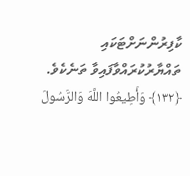ކާފިރުންނަށްޓަކައި ތައްޔާރުކުރައްވާފައިވާ ތަނެކެވެ.
﴿١٣٢﴾ وَأَطِيعُوا اللَّهَ وَالرَّسُولَ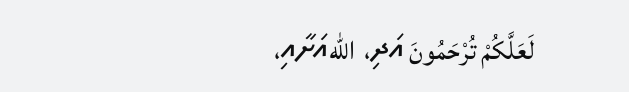لَعَلَّكُمْ تُرْحَمُونَ އަދި، اللهއަށާއި،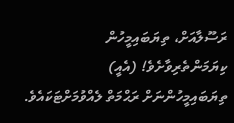ރަސޫލާއަށް، ތިޔަބައިމީހުން ކިޔަމަންތެރިވާށެވެ! (އެއީ) ތިޔަބައިމީހުންނަށް ރަޙްމަތް ލެއްވުމަށްޓަކައެވެ.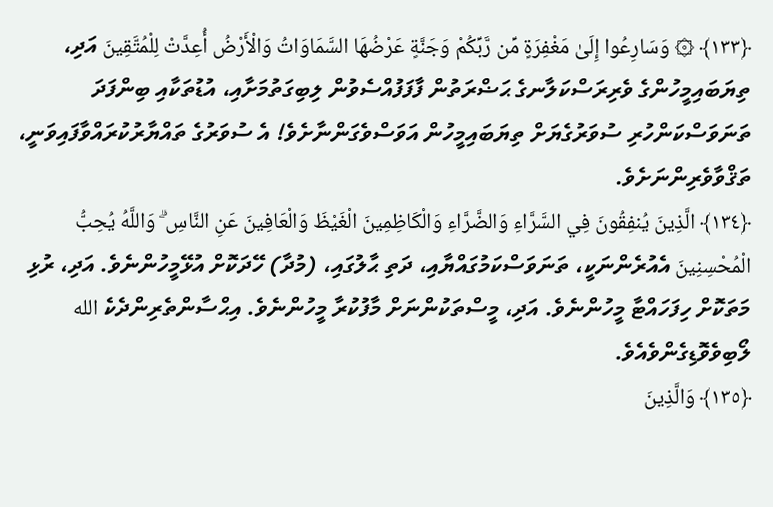﴿١٣٣﴾ ۞ وَسَارِعُوا إِلَىٰ مَغْفِرَةٍ مِّن رَّبِّكُمْ وَجَنَّةٍ عَرْضُهَا السَّمَاوَاتُ وَالْأَرْضُ أُعِدَّتْ لِلْمُتَّقِينَ އަދި، ތިޔަބައިމީހުންގެ ވެރިރަސްކަލާނގެ ޙަޟްރަތުން ފާފަފުއްސެވުން ލިބިގަތުމަށާއި، އުޑުތަކާއި ބިންފަދަ ތަނަވަސްކަންހުރި ސުވަރުގެޔަށް ތިޔަބައިމީހުން އަވަސްވެގަންނާށެވެ! އެ ސުވަރުގެ ތައްޔާރުކުރައްވާފައިވަނީ، ތަޤްވާވެރިންނަށެވެ.
﴿١٣٤﴾ الَّذِينَ يُنفِقُونَ فِي السَّرَّاءِ وَالضَّرَّاءِ وَالْكَاظِمِينَ الْغَيْظَ وَالْعَافِينَ عَنِ النَّاسِ ۗ وَاللَّهُ يُحِبُّ الْمُحْسِنِينَ އެއުރެންނަކީ، ތަނަވަސްކަމުގައްޔާއި، ދަތި ޙާލުގައި، (މުދާ) ހޭދަކޮށް އުޅޭމީހުންނެވެ. އަދި، ރުޅި މަތަކޮށް ހިފަހައްޓާ މީހުންނެވެ. އަދި، މީސްތަކުންނަށް މާފުކުރާ މީހުންނެވެ. އިޙްސާންތެރިންދެކެ الله ލޯބިވެވޮޑިގެންވެއެވެ.
﴿١٣٥﴾ وَالَّذِينَ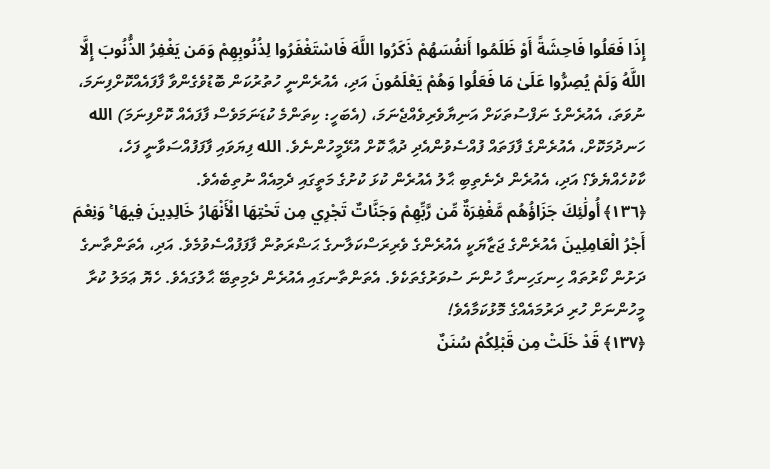إِذَا فَعَلُوا فَاحِشَةً أَوْ ظَلَمُوا أَنفُسَهُمْ ذَكَرُوا اللَّهَ فَاسْتَغْفَرُوا لِذُنُوبِهِمْ وَمَن يَغْفِرُ الذُّنُوبَ إِلَّا اللَّهُ وَلَمْ يُصِرُّوا عَلَىٰ مَا فَعَلُوا وَهُمْ يَعْلَمُونَ އަދި، އެއުރެންނީ ހުތުރުކަން ބޮޑުވެގެންވާ ފާފައެއްކޮށްފިނަމަ، ނުވަތަ، އެއުރެންގެ ނަފްސުތަކަށް އަނިޔާވެރިވެއްޖެނަމަ، (އެބަހީ: ކިތަންމެ ކުޑަނަމަވެސް ފާފައެއް ކޮށްފިނަމަ) الله ހަނދުމަކޮށް، އެއުރެންގެ ފާފަތައް ފުއްސެވުންއެދި ދުޢާ ކޮށް އުޅޭމީހުންނެވެ. الله ފިޔަވައި ފާފަފުއްސަވާނީ ފަހެ، ކާކުހެއްޔެވެ؟ އަދި، އެއުރެން ދެނެތިބި ޙާލު އެއުރެން ކުޅަ ކުށުގެ މަތީގައި ދެމިއެއް ނުތިބެއެވެ.
﴿١٣٦﴾ أُولَٰئِكَ جَزَاؤُهُم مَّغْفِرَةٌ مِّن رَّبِّهِمْ وَجَنَّاتٌ تَجْرِي مِن تَحْتِهَا الْأَنْهَارُ خَالِدِينَ فِيهَا ۚ وَنِعْمَ أَجْرُ الْعَامِلِينَ އެއުރެންގެ ޖަޒާޔަކީ އެއުރެންގެ ވެރިރަސްކަލާނގެ ޙަޟްރަތުން ފާފަފުއްސެވުމެވެ. އަދި، އެތަންތާނގެ ދަށުން ކޯރުތައް ހިނގަހިނގާ ހުންނަ ސުވަރުގެތަކެވެ. އެތަންތާނގައި އެއުރެން ދެމިތިބޭ ޙާލުގައެވެ. ހެޔޮ ޢަމަލު ކުރާ މީހުންނަށް ހުރި ދަރުމައެއްގެ މޮޅުކަމާއެވެ!
﴿١٣٧﴾ قَدْ خَلَتْ مِن قَبْلِكُمْ سُنَنٌ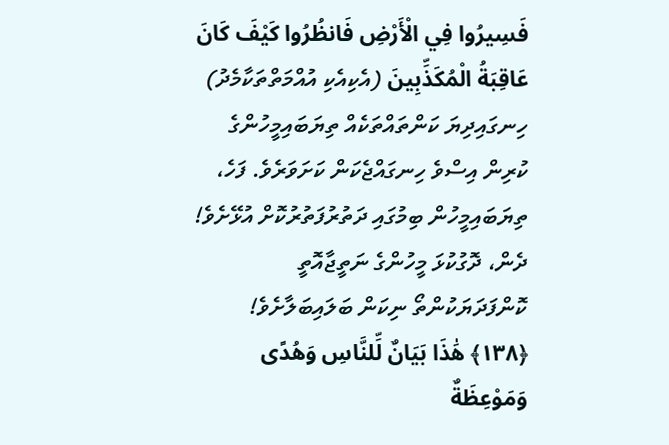فَسِيرُوا فِي الْأَرْضِ فَانظُرُوا كَيْفَ كَانَ عَاقِبَةُ الْمُكَذِّبِينَ (އެކިއެކި އުއްމަތްތަކާމެދު) ހިނގައިދިޔަ ކަންތައްތަކެއް ތިޔަބައިމީހުންގެ ކުރިން އިސްވެ ހިނގައްޖެކަން ކަށަވަރެވެ. ފަހެ، ތިޔަބައިމީހުން ބިމުގައި ދަތުރުފަތުރުކޮށް އުޅޭށެވެ! ދެން، ދޮގުކުޅަ މީހުންގެ ނަތީޖާއޮތީ ކޮންފަދަޔަކުންތޯ ނިކަން ބަލައިބަލާށެވެ!
﴿١٣٨﴾ هَٰذَا بَيَانٌ لِّلنَّاسِ وَهُدًى وَمَوْعِظَةٌ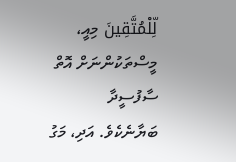لِّلْمُتَّقِينَ މިއީ، މީސްތަކުންނަށް އޮތް ސާފުސީދާ ބަޔާނެކެވެ. އަދި، މަގު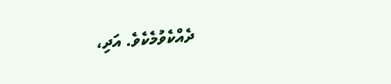ދެއްކެވުމެކެވެ. އަދި،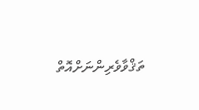ތަޤްވާވެރިންނަށްއޮތް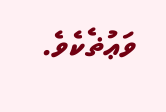ވަޢުޡެކެވެ.